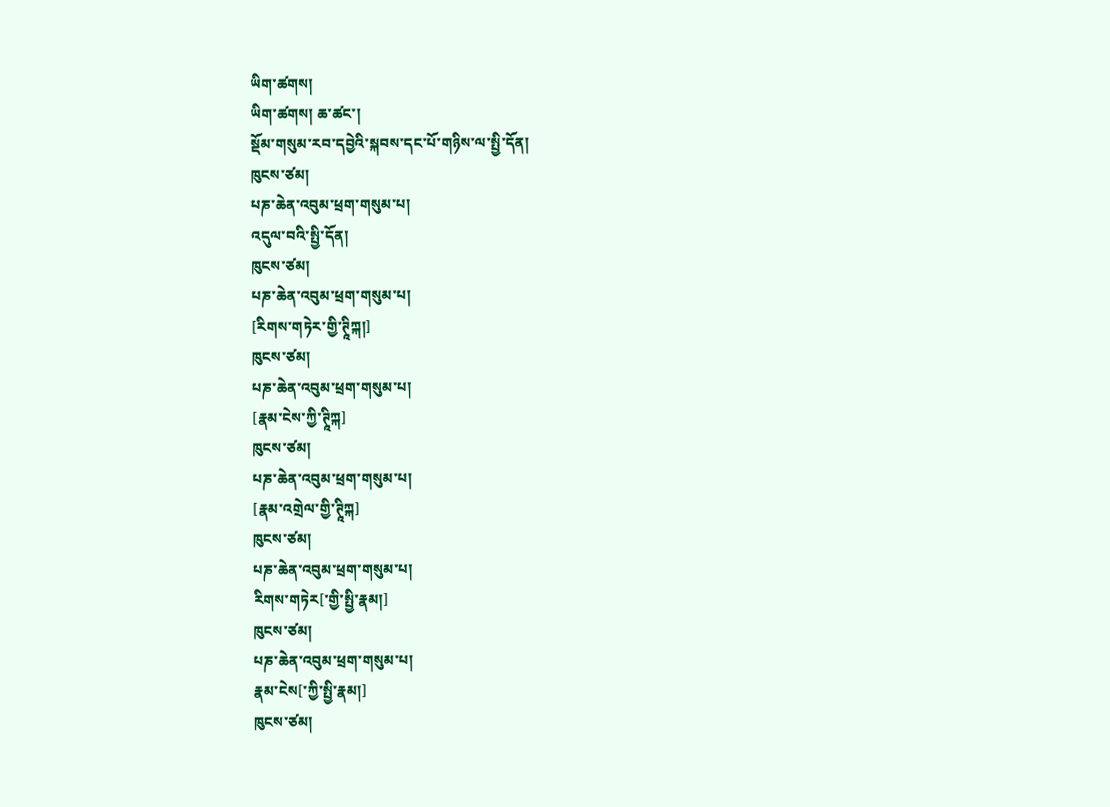ཡིག་ཚགས།
ཡིག་ཚགས། ཆ་ཚང་།
སྡོམ་གསུམ་རབ་དབྱེའི་སྐབས་དང་པོ་གཉིས་ལ་སྤྱི་དོན།
ཁུངས་ཙམ།
པཎ་ཆེན་འབུམ་ཕྲག་གསུམ་པ།
འདུལ་བའི་སྤྱི་དོན།
ཁུངས་ཙམ།
པཎ་ཆེན་འབུམ་ཕྲག་གསུམ་པ།
[རིགས་གཏེར་གྱི་ཊཱིཀྐ།]
ཁུངས་ཙམ།
པཎ་ཆེན་འབུམ་ཕྲག་གསུམ་པ།
[རྣམ་ངེས་ཀྱི་ཊཱིཀྐ]
ཁུངས་ཙམ།
པཎ་ཆེན་འབུམ་ཕྲག་གསུམ་པ།
[རྣམ་འགྲེལ་གྱི་ཊཱིཀྐ]
ཁུངས་ཙམ།
པཎ་ཆེན་འབུམ་ཕྲག་གསུམ་པ།
རིགས་གཏེར[་གྱི་སྤྱི་རྣམ།]
ཁུངས་ཙམ།
པཎ་ཆེན་འབུམ་ཕྲག་གསུམ་པ།
རྣམ་ངེས[་ཀྱི་སྤྱི་རྣམ།]
ཁུངས་ཙམ།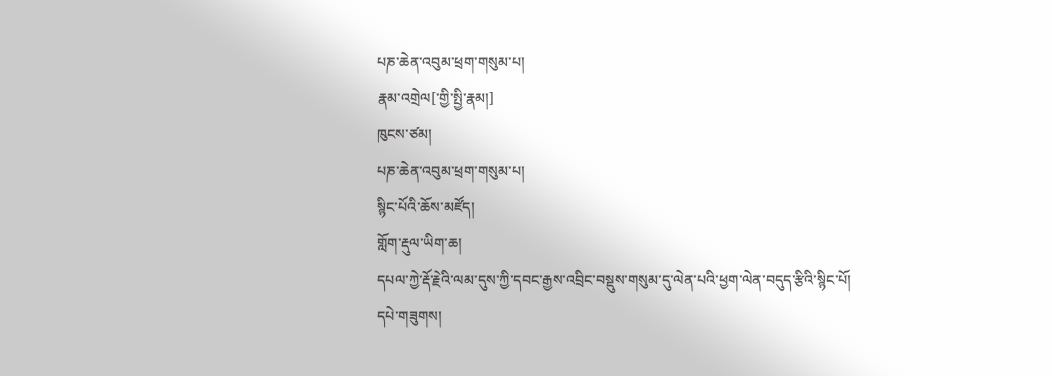པཎ་ཆེན་འབུམ་ཕྲག་གསུམ་པ།
རྣམ་འགྲེལ[་གྱི་སྤྱི་རྣམ།]
ཁུངས་ཙམ།
པཎ་ཆེན་འབུམ་ཕྲག་གསུམ་པ།
སྙིང་པོའི་ཆོས་མཛོད།
གློག་རྡུལ་ཡིག་ཆ།
དཔལ་ཀྱེ་རྡོ་རྗེའི་ལམ་དུས་ཀྱི་དབང་རྒྱས་འབྲིང་བསྡུས་གསུམ་དུ་ལེན་པའི་ཕྱག་ལེན་བདུད་རྩིའི་སྙིང་པོ།
དཔེ་གཟུགས།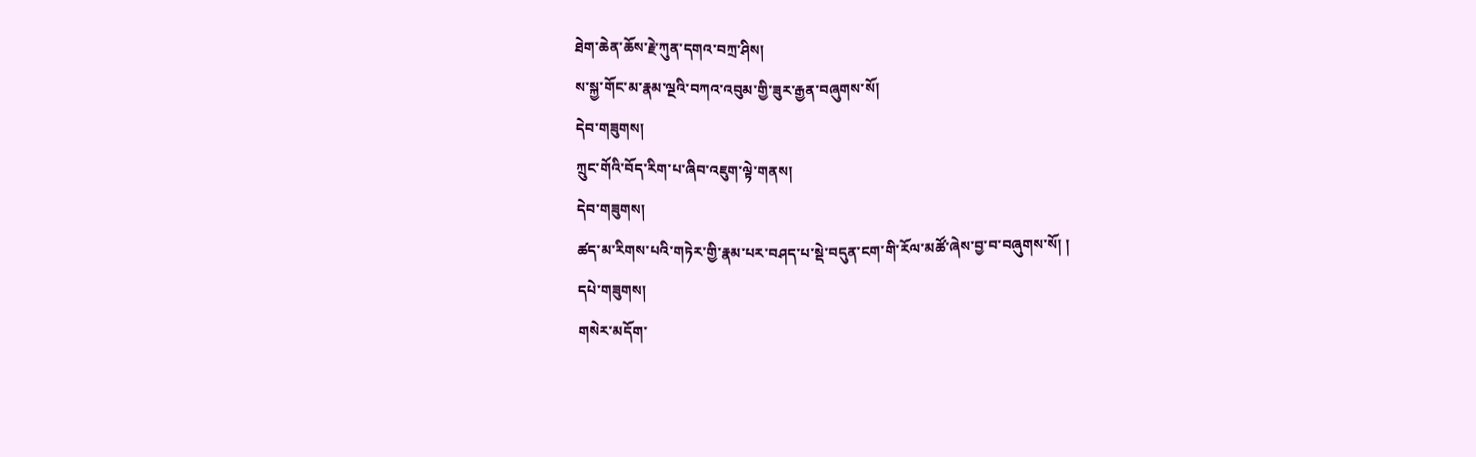ཐེག་ཆེན་ཆོས་རྗེ་ཀུན་དགའ་བཀྲ་ཤིས།
ས་སྐྱ་གོང་མ་རྣམ་ལྔའི་བཀའ་འབུམ་གྱི་ཟུར་རྒྱན་བཞུགས་སོ།
དེབ་གཟུགས།
ཀྲུང་གོའི་བོད་རིག་པ་ཞིབ་འཇུག་ལྟེ་གནས།
དེབ་གཟུགས།
ཚད་མ་རིགས་པའི་གཏེར་གྱི་རྣམ་པར་བཤད་པ་སྡེ་བདུན་ངག་གི་རོལ་མཚོ་ཞེས་བྱ་བ་བཞུགས་སོ། །
དཔེ་གཟུགས།
གསེར་མདོག་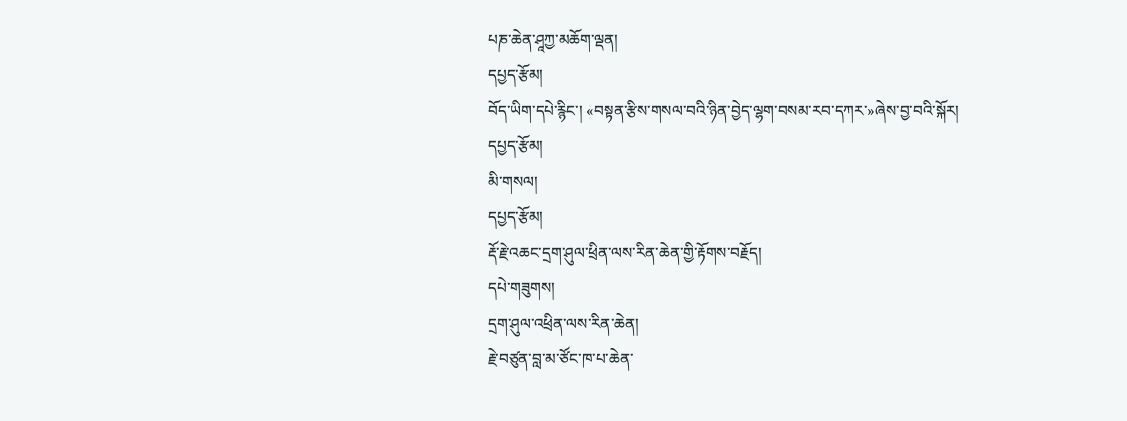པཎ་ཆེན་ཤཱཀྱ་མཆོག་ལྡན།
དཔྱད་རྩོམ།
བོད་ཡིག་དཔེ་རྙིང་། «བསྟན་རྩིས་གསལ་བའི་ཉིན་བྱེད་ལྷག་བསམ་རབ་དཀར་»ཞེས་བྱ་བའི་སྐོར།
དཔྱད་རྩོམ།
མི་གསལ།
དཔྱད་རྩོམ།
རྡོ་རྗེ་འཆང་དྲག་ཤུལ་ཕྲིན་ལས་རིན་ཆེན་གྱི་རྟོགས་བརྗོད།
དཔེ་གཟུགས།
དྲག་ཤུལ་འཕྲིན་ལས་རིན་ཆེན།
རྗེ་བཙུན་བླ་མ་ཙོང་ཁ་པ་ཆེན་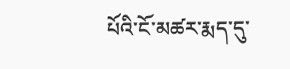པོའི་ངོ་མཚར་རྨད་དུ་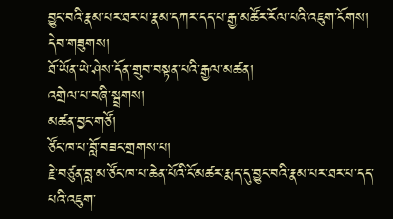བྱུང་བའི་རྣམ་པར་ཐར་པ་རྣམ་དཀར་དད་པ་རྒྱ་མཚོར་རོལ་པའི་འཇུག་ངོགས།
དེབ་གཟུགས།
ཐོ་ཡོན་ཡེ་ཤེས་དོན་གྲུབ་བསྟན་པའི་རྒྱལ་མཚན།
འགྲེལ་པ་བཞི་སྦྲགས།
མཚན་བྱང་གཙོ།
ཙོང་ཁ་པ་བློ་བཟང་གྲགས་པ།
རྗེ་བཙུན་བླ་མ་ཙོང་ཁ་པ་ཆེན་པོའི་ངོ་མཚར་རྨད་དུ་བྱུང་བའི་རྣམ་པར་ཐར་པ་དད་པའི་འཇུག་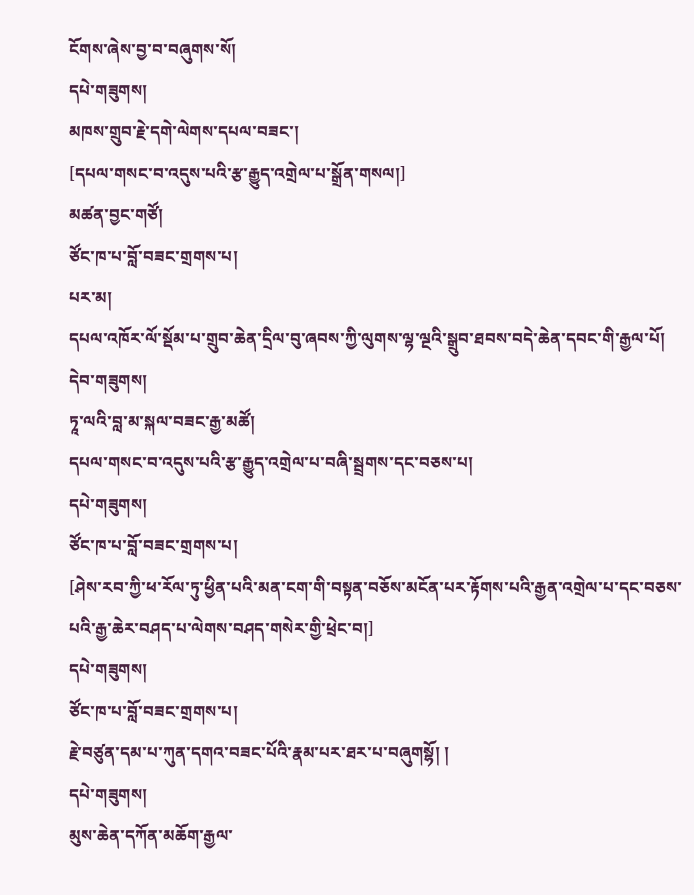ངོགས་ཞེས་བྱ་བ་བཞུགས་སོ།
དཔེ་གཟུགས།
མཁས་གྲུབ་རྗེ་དགེ་ལེགས་དཔལ་བཟང་།
[དཔལ་གསང་བ་འདུས་པའི་རྩ་རྒྱུད་འགྲེལ་པ་སྒྲོན་གསལ།]
མཚན་བྱང་གཙོ།
ཙོང་ཁ་པ་བློ་བཟང་གྲགས་པ།
པར་མ།
དཔལ་འཁོར་ལོ་སྡོམ་པ་གྲུབ་ཆེན་དྲིལ་བུ་ཞབས་ཀྱི་ལུགས་ལྷ་ལྔའི་སྒྲུབ་ཐབས་བདེ་ཆེན་དབང་གི་རྒྱལ་པོ།
དེབ་གཟུགས།
ཏཱ་ལའི་བླ་མ་སྐལ་བཟང་རྒྱ་མཚོ།
དཔལ་གསང་བ་འདུས་པའི་རྩ་རྒྱུད་འགྲེལ་པ་བཞི་སྦྲགས་དང་བཅས་པ།
དཔེ་གཟུགས།
ཙོང་ཁ་པ་བློ་བཟང་གྲགས་པ།
[ཤེས་རབ་ཀྱི་ཕ་རོལ་ཏུ་ཕྱིན་པའི་མན་ངག་གི་བསྟན་བཅོས་མངོན་པར་རྟོགས་པའི་རྒྱན་འགྲེལ་པ་དང་བཅས་པའི་རྒྱ་ཆེར་བཤད་པ་ལེགས་བཤད་གསེར་གྱི་ཕྲེང་བ།]
དཔེ་གཟུགས།
ཙོང་ཁ་པ་བློ་བཟང་གྲགས་པ།
རྗེ་བཙུན་དམ་པ་ཀུན་དགའ་བཟང་པོའི་རྣམ་པར་ཐར་པ་བཞུགསྷོ། །
དཔེ་གཟུགས།
མུས་ཆེན་དཀོན་མཆོག་རྒྱལ་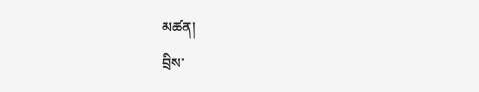མཚན།
བྲིས་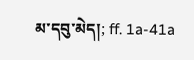མ་དབུ་མེད།; ff. 1a-41a